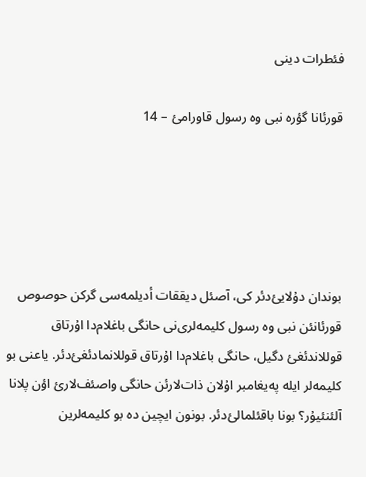فئطرات دینی

قورئانا گؤرە نبی وە رسول قاورامئ – 14





بوندان دۇلایئ‌دئر کی، آصئل دیققات أدیلمەسی گرکن حوصوص قورئانئن نبی وە رسول کلیمەلری‌نی حانگی باغلام‌دا اۇرتاق قوللاندئغئ دگیل، حانگی باغلام‌دا اۇرتاق قوللانمادئغئ‌دئر. یاعنی بو کلیمەلر ایلە پەیغامبر اۇلان ذات‌لارئن حانگی واصئف‌لارئ اؤن پلانا آلئنئیۇر؟ بونا باقئلمالئ‌دئر. بونون ایچین دە بو کلیمەلرین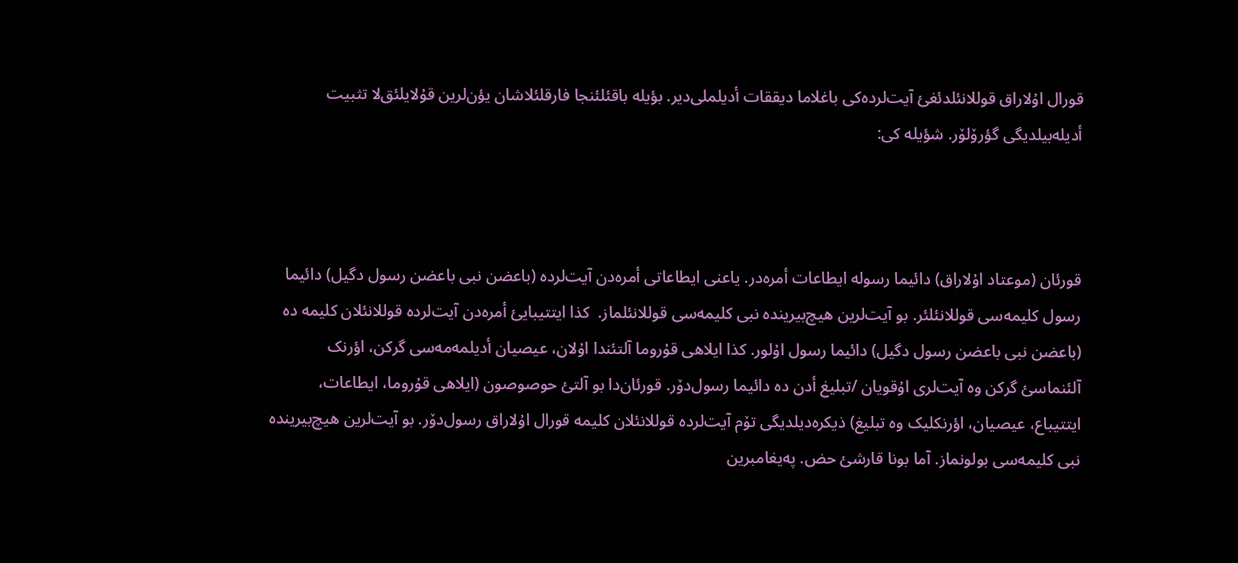قورال اۇلاراق قوللانئلدئغئ آیت‌لردەکی باغلاما دیققات أدیلملی‌دیر. بؤیلە باقئلئنجا فارقلئلاشان یؤن‌لرین قۇلایلئق‌لا تثبیت أدیلەبیلدیگی گؤرۆلۆر. شؤیلە کی:



قورئان (موعتاد اۇلاراق) دائیما رسولە ایطاعات أمرەدر. یاعنی ایطاعاتی أمرەدن آیت‌لردە (باعضن نبی باعضن رسول دگیل) دائیما رسول کلیمەسی قوللانئلئر. بو آیت‌لرین هیچ‌بیریندە نبی کلیمەسی قوللانئلماز.  کذا ایتتیبایئ أمرەدن آیت‌لردە قوللانئلان کلیمە دە (باعضن نبی باعضن رسول دگیل) دائیما رسول اۇلور. کذا ایلاهی قۇروما آلتئندا اۇلان، عیصیان أدیلمەمەسی گرکن، اؤرنک آلئنماسئ گرکن وە آیت‌لری اۇقویان /تبلیغ أدن دە دائیما رسول‌دۆر. قورئان‌دا بو آلتئ حوصوصون (ایلاهی قۇروما، ایطاعات، ایتتیباع، عیصیان، اؤرنکلیک وە تبلیغ) ذیکرەدیلدیگی تۆم آیت‌لردە قوللانئلان کلیمە قورال اۇلاراق رسول‌دۆر. بو آیت‌لرین هیچ‌بیریندە نبی کلیمەسی بولونماز. آما بونا قارشئ حض. پەیغامبرین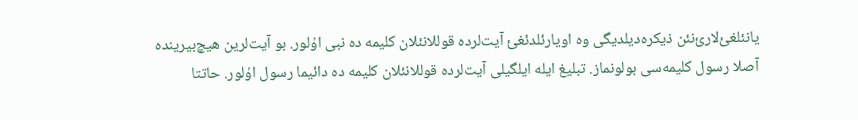یانئلغئ‌لارئ‌نئن ذیکرەدیلدیگی وە اویارئلدئغئ آیت‌لردە قوللانئلان کلیمە دە نبی اۇلور. بو آیت‌لرین هیچ‌بیریندە آصلا رسول کلیمەسی بولونماز. تبلیغ ایلە ایلگیلی آیت‌لردە قوللانئلان کلیمە دە دائیما رسول اۇلور. حاتتا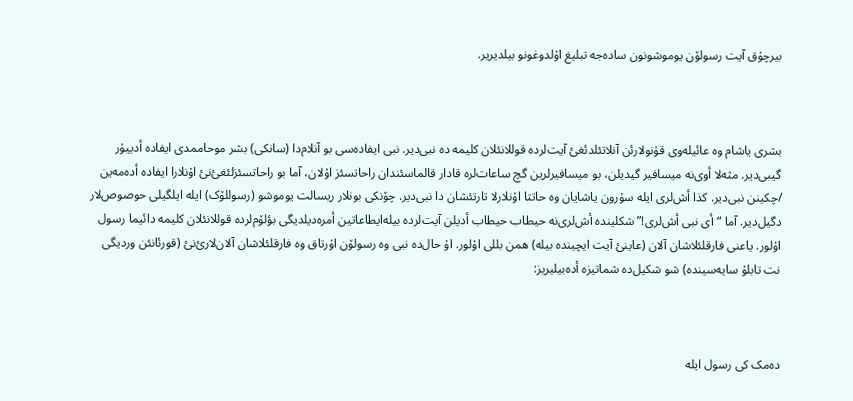بیرچۇق آیت رسولۆن یوموشونون سادەجە تبلیغ اۇلدوغونو بیلدیریر.



بشری یاشام وە عائیلەوی قۇنولارئن آنلاتئلدئغئ آیت‌لردە قوللانئلان کلیمە دە نبی‌دیر. نبی ایفادەسی بو آنلام‌دا (سانکی) بشر موحاممدی ایفادە أدییۇر گیبی‌دیر. مثەلا أوی‌نە میسافیر گیدیلن، بو میسافیرلرین گچ ساعات‌لرە قادار قالماسئندان راحاتسئز اۇلان، آما بو راحاتسئزلئغئ‌نئ اۇنلارا ایفادە أدەمەین /چکینن نبی‌دیر. کذا أش‌لری ایلە سۇرون یاشایان وە حاتتا اۇنلارلا تارتئشان دا نبی‌دیر. چۆنکی بونلار ریسالت یوموشو (رسوللۆک) ایلە ایلگیلی حوصوص‌لار دگیل‌دیر. آما “أی نبی أش‌لری!” شکلیندە أش‌لری‌نە حیطاب حیطاب أدیلن آیت‌لردە بیلەایطاعاتین أمرەدیلدیگی بؤلۆم‌لردە قوللانئلان کلیمە دائیما رسول اۇلور. یاعنی فارقلئلاشان آلان (عاینئ آیت ایچیندە بیلە) همن بللی اۇلور. اۇ حال‌دە نبی وە رسولۆن اۇرتاق وە فارقلئلاشان آلان‌لارئ‌نئ (قورئانئن وردیگی نت تابلۇ سایەسیندە) شو شکیل‌دە شماتیزە أدەبیلیریز:



دەمک کی رسول ایلە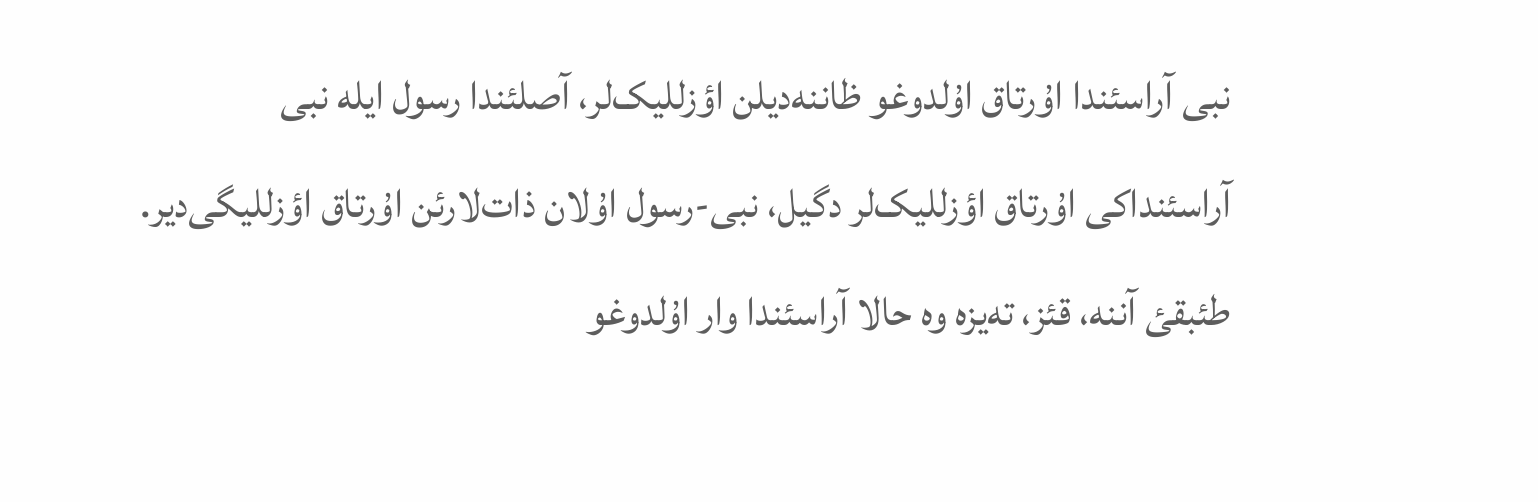نبی آراسئندا اۇرتاق اۇلدوغو ظاننەدیلن اؤزللیک‌لر، آصلئندا رسول ایلە نبی آراسئنداکی اۇرتاق اؤزللیک‌لر دگیل، نبی-رسول اۇلان ذات‌لارئن اۇرتاق اؤزللیگی‌دیر. طئبقئ آننە، قئز، تەیزە وە حالا آراسئندا وار اۇلدوغو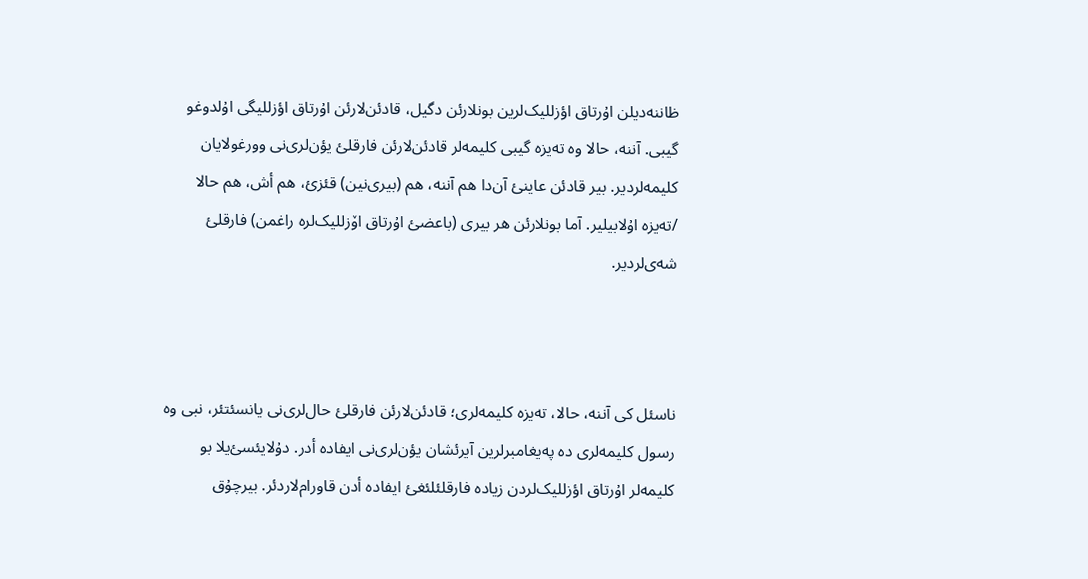ظاننەدیلن اۇرتاق اؤزللیک‌لرین بونلارئن دگیل، قادئن‌لارئن اۇرتاق اؤزللیگی اۇلدوغو گیبی. آننە، حالا وە تەیزە گیبی کلیمەلر قادئن‌لارئن فارقلئ یؤن‌لری‌نی وورغولایان کلیمەلردیر. بیر قادئن عاینئ آن‌دا هم آننە، هم (بیری‌نین) قئزئ، هم أش، هم حالا /تەیزە اۇلابیلیر. آما بونلارئن هر بیری (باعضئ اۇرتاق اۆزللیک‌لرە راغمن) فارقلئ شەی‌لردیر.



ناسئل کی آننە، حالا، تەیزە کلیمەلری؛ قادئن‌لارئن فارقلئ حال‌لری‌نی یانسئتئر، نبی وە رسول کلیمەلری دە پەیغامبرلرین آیرئشان یؤن‌لری‌نی ایفادە أدر. دۇلایئسئ‌یلا بو کلیمەلر اۇرتاق اؤزللیک‌لردن زیادە فارقلئلئغئ ایفادە أدن قاورام‌لاردئر. بیرچۇق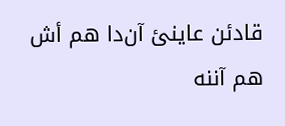قادئن عاینئ آن‌دا هم أش هم آننە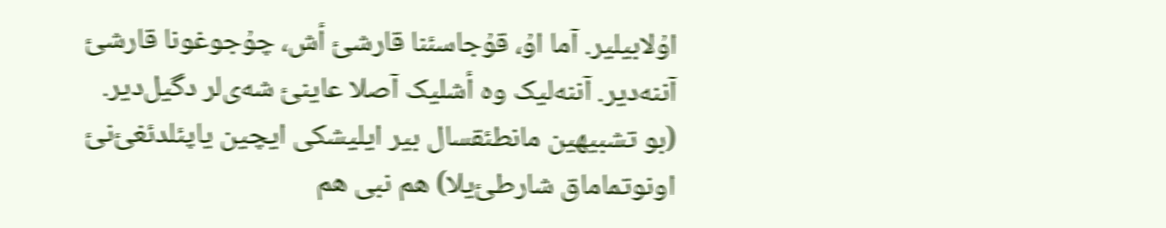اۇلابیلیر. آما اۇ، قۇجاسئنا قارشئ أش، چۇجوغونا قارشئ آننەدیر. آننەلیک وە أشلیک آصلا عاینئ شەی‌لر دگیل‌دیر. (بو تشبیهین مانطئقسال بیر ایلیشکی ایچین یاپئلدئغئ‌نئ اونوتماماق شارطئ‌یلا) هم نبی هم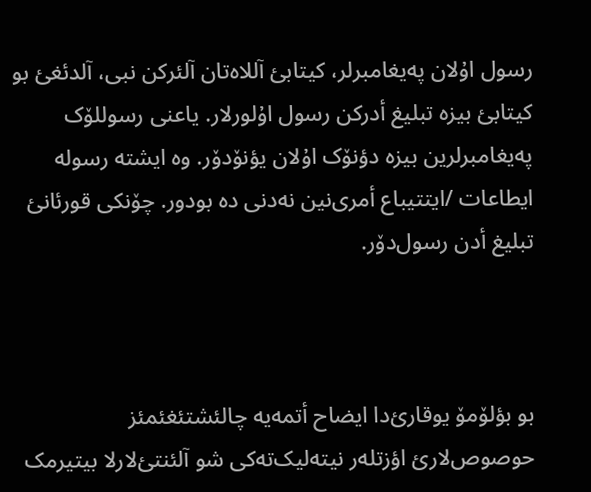رسول اۇلان پەیغامبرلر، کیتابئ آللاەتان آلئرکن نبی، آلدئغئ بو کیتابئ بیزە تبلیغ أدرکن رسول اۇلورلار. یاعنی رسوللۆک پەیغامبرلرین بیزە دؤنۆک اۇلان یؤنۆدۆر. وە ایشتە رسولە ایطاعات /ایتتیباع أمری‌نین نەدنی دە بودور. چۆنکی قورئانئ تبلیغ أدن رسول‌دۆر.



بو بؤلۆمۆ یوقارئ‌دا ایضاح أتمەیە چالئشتئغئمئز حوصوص‌لارئ اؤزتلەر نیتەلیک‌تەکی شو آلئنتئ‌لارلا بیتیرمک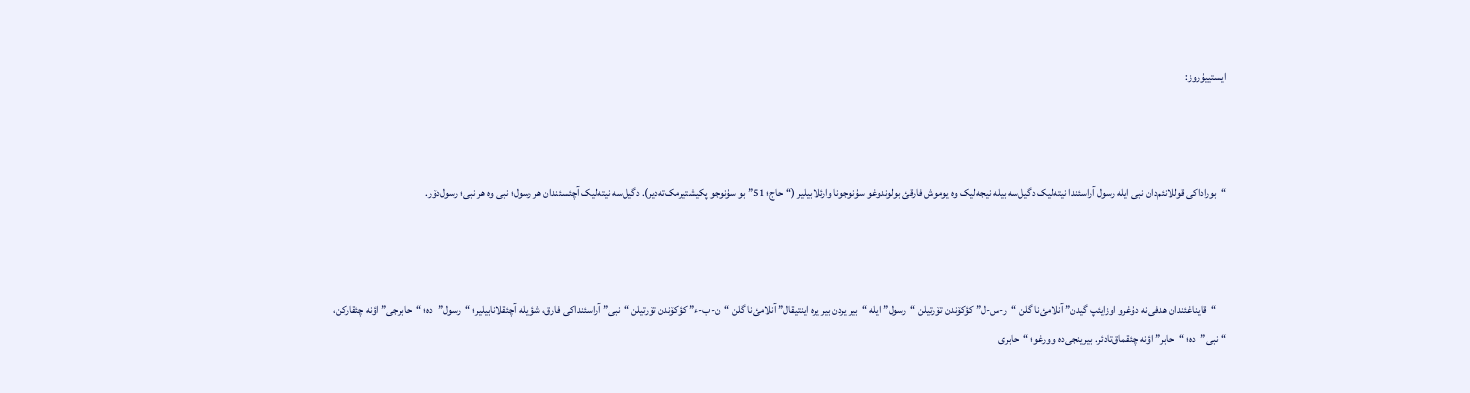ایستییۇروز:



“بوراداکی قوللانئم‌دان نبی ایلە رسول آراسئندا نیتەلیک دگیل‌سە بیلە نیجەلیک وە یوموش فارقئ بولوندوغو سۇنوجونا وارئلابیلیر (“حاج؛ 51” بو سۇنوجو پکیشتیرمک‌تەدیر). دگیل‌سە نیتەلیک آچئسئندان هر رسول؛ نبی وە هر نبی؛ رسول‌دۆر.



     “قایناغئندان هدفی‌نە دۇغرو اوزایئپ گیدن” آنلامئ‌نا گلن “ر-س-ل” کؤکۆندن تۆرتیلن “رسول” ایلە “بیر یردن بیر یرە اینتیقال” آنلامئ‌نا گلن “ن-ب-ء” کؤکۆندن تۆرتیلن “نبی” آراسئنداکی فارق، شؤیلە آچئقلانابیلیر؛ “رسول”دە؛ “حابرجی” اؤنە چئقارکن، “نبی”دە؛ “حابر” اؤنە چئقماق‌تادئر. بیرینجی‌دە وورغو؛ “حابری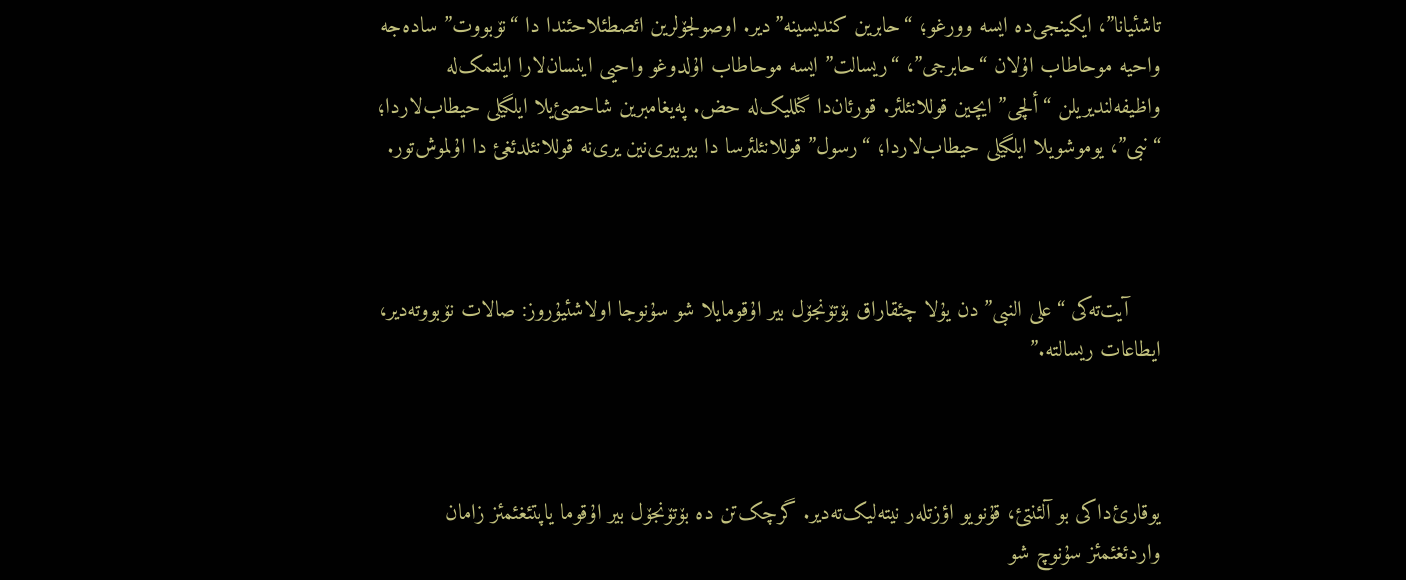تاشئیانا”، ایکینجی‌دە ایسە وورغو؛ “حابرین کندیسینە”دیر. اوصولجۆلرین ائصطئلاحئندا دا “نۆبووت” سادەجە واحیە موحاطاب اۇلان “حابرجی”، “ریسالت” ایسە موحاطاب اۇلدوغو واحیی اینسان‌لارا ایلتمک‌لە واظیفەلندیریلن “ألچی” ایچین قوللانئلئر. قورئان‌دا گنللیک‌لە حض. پەیغامبرین شاحصئ‌یلا ایلگیلی حیطاب‌لاردا؛ “نبی”، یوموشویلا ایلگیلی حیطاب‌لاردا؛ “رسول” قوللانئلئرسا دا بیربیری‌نین یری‌نە قوللانئلدئغئ دا اۇلموش‌تور.



     آیت‌تەکی “علی النبی”دن یۇلا چئقاراق بۆتۆنجۆل بیر اۇقومایلا شو سۇنوجا اولاشئیۇروز: صالات نۆبووتەدیر، ایطاعات ریسالتە.”



یوقارئ‌داکی بو آلئنتئ، قۇنویو اؤزتلەر نیتەلیک‌تەدیر. گرچک‌تن دە بۆتۆنجۆل بیر اۇقوما یاپتئغئمئز زامان واردئغئمئز سۇنوچ شو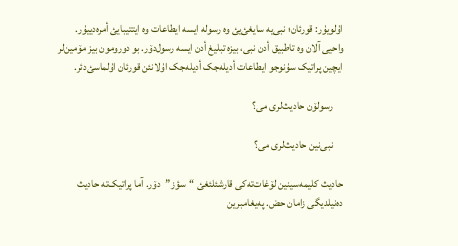اۇلویۇر: قورئان؛ نبی‌یە سایغئ‌یئ وە رسولە ایسە ایطاعات وە ایتتیبایئ أمرەدییۇر. واحیی آلان وە تاطبیق أدن نبی، بیزە تبلیغ أدن ایسە رسول‌دۆر. بو دورومون بیز مۆمین‌لر ایچین پراتیک سۇنوجو ایطاعات أدیلەجک أدیلەجک اۇلانئن قورئان اۇلماسئ‌دئر.

     رسولۆن حادیث‌لری می؟

     نبی‌نین حادیث‌لری می؟

حادیث کلیمەسینین لۆغات‌تەکی قارشئلئغئ “سؤز”دۆر. آما پراتیک‌تە حادیث دەنیلدیگی زامان حض. پەیغامبرین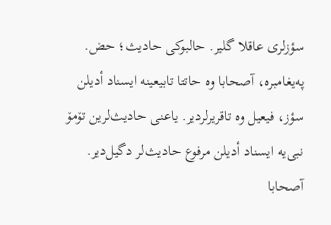سؤزلری عاقلا گلیر. حالبوکی حادیث؛ حض. پەیغامبرە، آصحابا وە حاتتا تابیعینە ایسناد أدیلن سؤز، فیعیل وە تاقریرلردیر. یاعنی حادیث‌لرین تۆمۆ نبی‌یە ایسناد أدیلن مرفوع حادیث‌لر دگیل‌دیر. آصحابا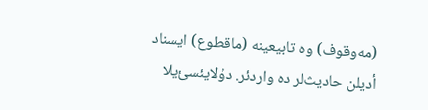(مەوقوف) وە تابیعینە (ماقطوع) ایسناد أدیلن حادیث‌لر دە واردئر. دۇلایئسئ‌یلا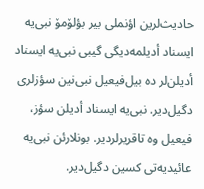حادیث‌لرین اؤنملی بیر بؤلۆمۆ نبی‌یە ایسناد أدیلمەدیگی گیبی نبی‌یە ایسناد أدیلن‌لر دە بیل‌فیعیل نبی‌نین سؤزلری دگیل‌دیر. نبی‌یە ایسناد أدیلن سؤز، فیعیل وە تاقریرلردیر. بونلارئن نبی‌یە عائیدیەتی کسین دگیل‌دیر.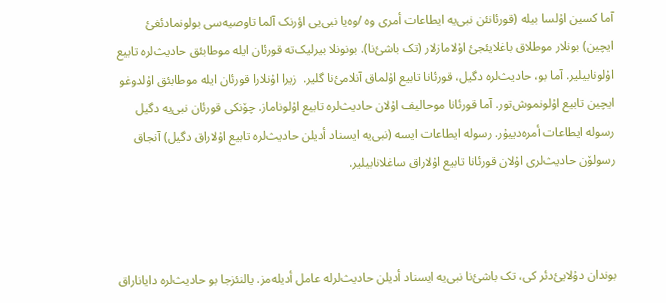آما کسین اۇلسا بیلە (قورئانئن نبی‌یە ایطاعات أمری وە /وەیا نبی‌یی اؤرنک آلما تاوصیەسی بولونمادئغئ ایچین) بونلار موطلاق باغلایئجئ اۇلامازلار (تک باشئ‌نا). بونونلا بیرلیک‌تە قورئان ایلە موطابئق حادیث‌لرە تابیع اۇلونابیلیر. آما بو، حادیث‌لرە دگیل، قورئانا تابیع اۇلماق آنلامئ‌نا گلیر.  زیرا اۇنلارا قورئان ایلە موطابئق اۇلدوغو ایچین تابیع اۇلونموش‌تور. آما قورئانا موحالیف اۇلان حادیث‌لرە تابیع اۇلوناماز. چۆنکی قورئان نبی‌یە دگیل رسولە ایطاعات أمرەدییۇر. رسولە ایطاعات ایسە (نبی‌یە ایسناد أدیلن حادیث‌لرە تابیع اۇلاراق دگیل) آنجاق رسولۆن حادیث‌لری اۇلان قورئانا تابیع اۇلاراق ساغلانابیلیر.



بوندان دۇلایئ‌دئر کی، تک باشئ‌نا نبی‌یە ایسناد أدیلن حادیث‌لرلە عامل أدیلەمز. یالنئزجا بو حادیث‌لرە دایاناراق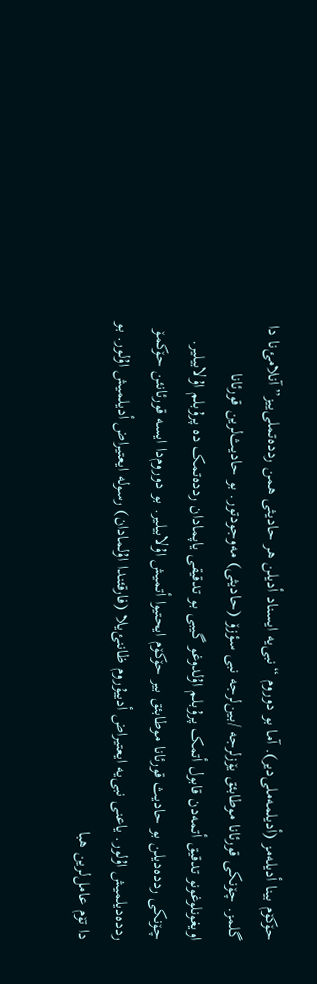حۆکۆم بینا أدیلەمز (أدیلمەملی‌دیر). آما بو دوروم “نبی‌یە ایسناد أدیلن هر حادیثی همن رددەتملی‌ییز” آنلامئ‌نا دا گلمز. چۆنکی قورئانا موطابئق یۆزلرجە /بین‌لرجە نبی سؤزۆ (حادیثی) مەوجودتور. بو حادیث‌لرین قورئانا اویغونلوغونو تدقیق أتمەدن قابول أتمک پرۇبلم اۇلدوغو گیبی بو تدقیقی یاپمادان رددەتمک دە پرۇبلم اۇلابیلیر. چۆنکی رددەدیلن بو حادیث قورئانا موطابئق بیر حۆکۆم ایحتیوا أتمیش اۇلابیلیر. بو دوروم‌دا ایسە قورئانئن حۆکمۆ رددەدیلمیش اۇلور. یاعنی نبی‌یە ایعتیراض أدییۇروم ظاننئ‌یلا (فارقئندا اۇلمادان) رسولە ایعتیراض أدیلمیش اۇلور. بو دا تۆم عامل‌لرین هبا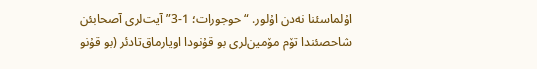اۇلماسئنا نەدن اۇلور. “حوجورات؛ 1-3” آیت‌لری آصحابئن شاحصئندا تۆم مۆمین‌لری بو قۇنودا اویارماق‌تادئر (بو قۇنو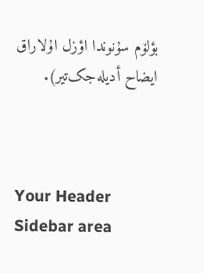بؤلۆم سۇنوندا اؤزل اۇلاراق ایضاح أدیلەجک‌تیر).



Your Header Sidebar area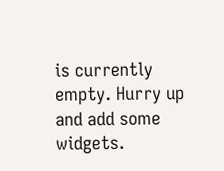is currently empty. Hurry up and add some widgets.